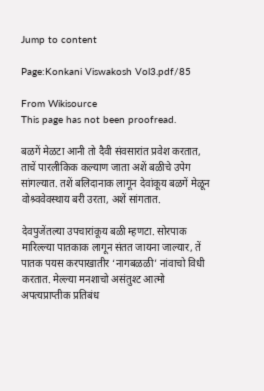Jump to content

Page:Konkani Viswakosh Vol3.pdf/85

From Wikisource
This page has not been proofread.

बळगें मेळटा आनी तो दैवी संवसारांत प्रवेश करतात, ताचें पारलीकिक कल्याण जाता अशें बळीचे उपेग सांगल्यात. तशें बलिदानाक लागून देवांकूय बळगें मेळून वोश्र्ववेवस्थाय बरी उरता, अशें सांगतात.

देवपुजेंतल्या उपचारांकूय बळी म्हणटा. सोरपाक मारिल्ल्या पातकाक लागून संतत जायना जाल्यार, तें पातक पयस करपाखातीर ‘नागबळळी’ नांवाचो विधी करतात. मेल्ल्या मनशाचो असंतुश्ट आत्मो अपत्यप्राप्तीक प्रतिबंध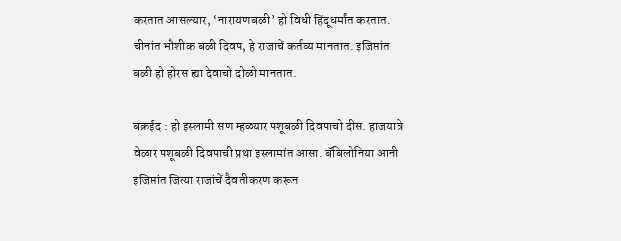करतात आसल्यार, ‘नारायणबळी’ हो विधी हिंदूधर्मांत करतात. चीनांत भौशीक बळी दिवप, हे राजाचें कर्तव्य मानतात. इजिप्तांत बळी हो होरस ह्या देवाचो दोळो मानतात.

बक्रईद : हो इस्लामी सण म्हळ्यार पशूबळी दिवपाचो दीस. हाजयात्रे वेळार पशूबळी दिवपाची प्रथा इस्लामांत आसा. बॅबिलोनिया आनी इजिप्तांत जित्या राजांचें दैवतीकरण करून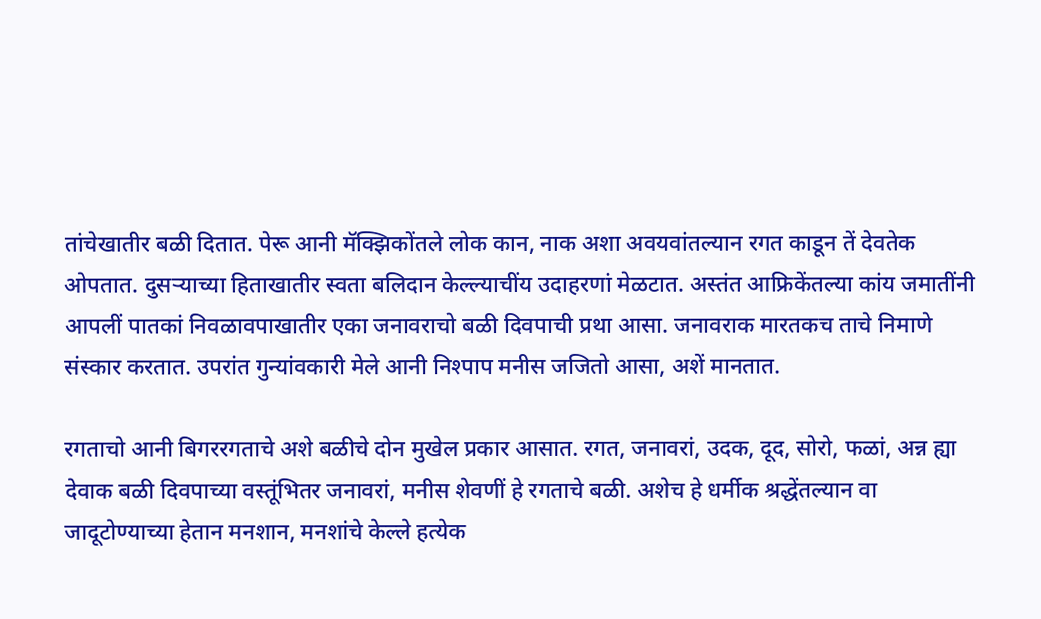तांचेखातीर बळी दितात. पेरू आनी मॅक्झिकोंतले लोक कान, नाक अशा अवयवांतल्यान रगत काडून तें देवतेक ओपतात. दुसऱ्याच्या हिताखातीर स्वता बलिदान केल्ल्याचींय उदाहरणां मेळटात. अस्तंत आफ्रिकेंतल्या कांय जमातींनी आपलीं पातकां निवळावपाखातीर एका जनावराचो बळी दिवपाची प्रथा आसा. जनावराक मारतकच ताचे निमाणे संस्कार करतात. उपरांत गुन्यांवकारी मेले आनी निश्पाप मनीस जजितो आसा, अशें मानतात.

रगताचो आनी बिगररगताचे अशे बळीचे दोन मुखेल प्रकार आसात. रगत, जनावरां, उदक, दूद, सोरो, फळां, अन्न ह्या देवाक बळी दिवपाच्या वस्तूंभितर जनावरां, मनीस शेवणीं हे रगताचे बळी. अशेच हे धर्मीक श्रद्धेंतल्यान वा जादूटोण्याच्या हेतान मनशान, मनशांचे केल्ले हत्येक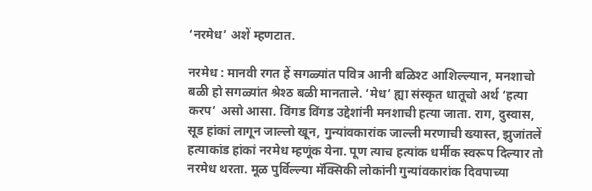‘नरमेध’ अशें म्हणटात.

नरमेध : मानवी रगत हें सगळ्यांत पवित्र आनी बळिश्ट आशिल्ल्यान, मनशाचो बळी हो सगळ्यांत श्रेश्ठ बळी मानताले. ‘मेध’ ह्या संस्कृत धातूचो अर्थ ‘हत्या करप’ असो आसा. विंगड विंगड उद्देशांनी मनशाची हत्या जाता. राग, दुस्वास, सूड हांकां लागून जाल्लो खून, गुन्यांवकारांक जाल्ली मरणाची ख्यास्त, झुजांतलें हत्याकांड हांकां नरमेध म्हणूंक येना. पूण त्याच हत्यांक धर्मीक स्वरूप दिल्यार तो नरमेध थरता. मूळ पुर्विल्ल्या मॅक्सिकी लोकांनी गुन्यांवकारांक दिवपाच्या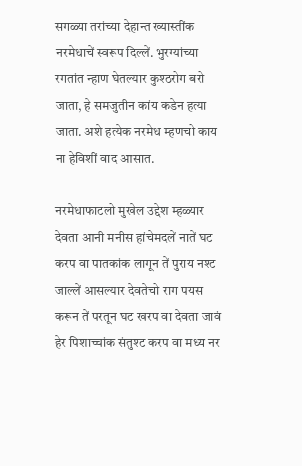सगळ्या तरांच्या देहान्त ख्यास्तींक नरमेधाचें स्वरूप दिल्लें. भुरग्यांच्या रगतांत न्हाण घेतल्यार कुश्ठरोग बरो जाता, हे समजुतीन कांय कडेन हत्या जाता. अशे हत्येक नरमेध म्हणचो काय ना हेविशीं वाद आसात.

नरमेधाफाटलो मुखेल उद्देश म्हळ्यार देवता आनी मनीस हांचेमदलें नातें घट करप वा पातकांक लागून तें पुराय नश्ट जाल्लें आसल्यार देवतेचो राग पयस करून तें परतून घट खरप वा देवता जावं हेर पिशाच्चांक संतुश्ट करप वा मध्य नर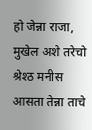हो जेन्ना राजा, मुखेल अशे तरेचो श्रेश्ठ मनीस आसता तेन्ना ताचे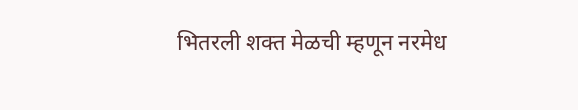भितरली शक्त मेळची म्हणून नरमेध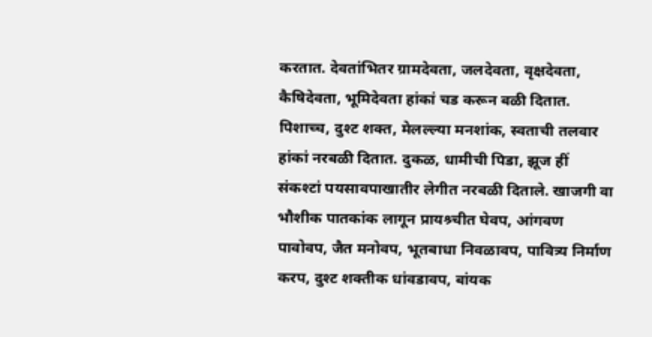करतात. देवतांभितर ग्रामदेवता, जलदेवता, वृक्षदेवता, कैषिदेवता, भूमिदेवता हांकां चड करून बळी दितात. पिशाच्च, दुश्ट शक्त, मेलल्ल्या मनशांक, स्वताची तलवार हांकां नरबळी दितात. दुकळ, धामीची पिडा, झूज हीं संकश्टां पयसावपाखातीर लेगीत नरबळी दिताले. खाजगी वा भौशीक पातकांक लागून प्रायश्र्चीत घेवप, आंगवण पावोवप, जैत मनोवप, भूतबाधा निवळावप, पावित्र्य निर्माण करप, दुश्ट शक्तीक धांवडावप, बांयक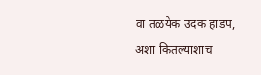वा तळयेक उदक हाडप, अशा कितल्याशाच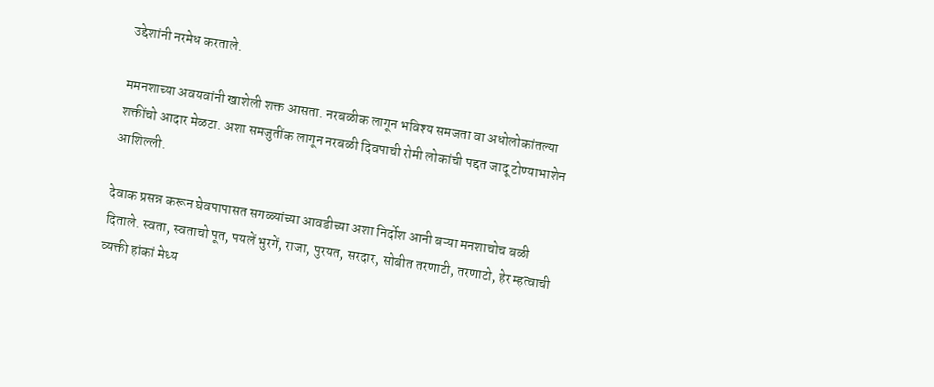उद्देशांनी नरमेध करताले.

ममनशाच्या अवयवांनी खाशेली शक्त आसता. नरबळीक लागून भविश्य समजता वा अधोलोकांतल्या शक्तींचो आदार मेळटा. अशा समजुतींक लागून नरबळी दिवपाची रोमी लोकांची पद्दत जादू टोण्याभाशेन आशिल्ली.

देवाक प्रसन्न करून घेवपापासत सगळ्यांच्या आवडीच्या अशा निर्दोश आनी बऱ्या मनशाचोच बळी दिताले. स्वता, स्वताचो पूत, पयलें भुरगें, राजा, पुरयत, सरदार, सोबीत तरणाटी, तरणाटो, हेर म्हत्वाची व्यक्ती हांकां मेध्य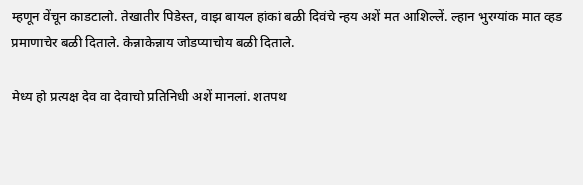म्हणून वेंचून काडटालो. तेखातीर पिडेस्त, वाझ बायल हांकां बळी दिवंचे न्हय अशें मत आशिल्लें. ल्हान भुरग्यांक मात व्हड प्रमाणाचेर बळी दिताले. केन्नाकेन्नाय जोडप्याचोय बळी दिताले.

मेध्य हो प्रत्यक्ष देव वा देवाचो प्रतिनिधी अशें मानलां. शतपथ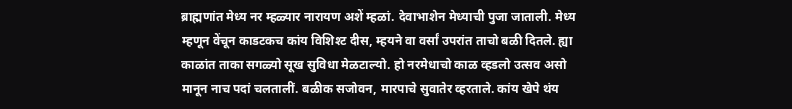ब्राह्मणांत मेध्य नर म्हळ्यार नारायण अशें म्हळां. देवाभाशेन मेध्याची पुजा जाताली. मेध्य म्हणून वेंचून काडटकच कांय विशिश्ट दीस, म्हयने वा वर्सां उपरांत ताचो बळी दितले. ह्या काळांत ताका सगळ्यो सूख सुविधा मेळटाल्यो. हो नरमेधाचो काळ व्हडलो उत्सव असो मानून नाच पदां चलतालीं. बळीक सजोवन, मारपाचे सुवातेर व्हरताले. कांय खेपे थंय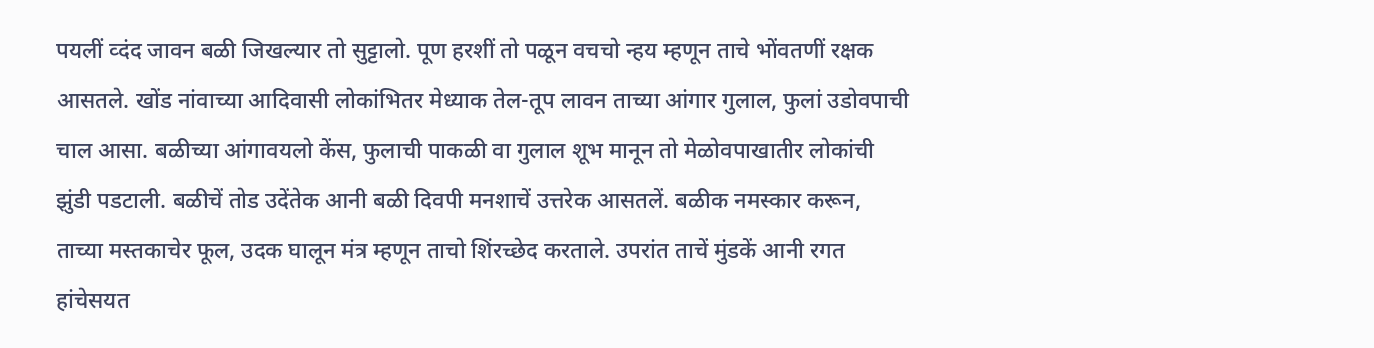पयलीं व्दंद जावन बळी जिखल्यार तो सुट्टालो. पूण हरशीं तो पळून वचचो न्हय म्हणून ताचे भोंवतणीं रक्षक आसतले. खोंड नांवाच्या आदिवासी लोकांभितर मेध्याक तेल-तूप लावन ताच्या आंगार गुलाल, फुलां उडोवपाची चाल आसा. बळीच्या आंगावयलो केंस, फुलाची पाकळी वा गुलाल शूभ मानून तो मेळोवपाखातीर लोकांची झुंडी पडटाली. बळीचें तोड उदेंतेक आनी बळी दिवपी मनशाचें उत्तरेक आसतलें. बळीक नमस्कार करून, ताच्या मस्तकाचेर फूल, उदक घालून मंत्र म्हणून ताचो शिंरच्छेद करताले. उपरांत ताचें मुंडकें आनी रगत हांचेसयत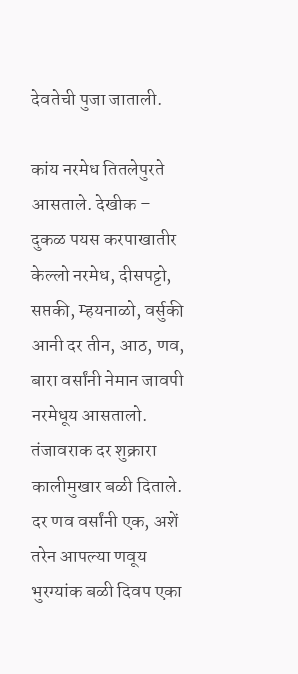देवतेची पुजा जाताली.

कांय नरमेध तितलेपुरते आसताले. देखीक – दुकळ पयस करपाखातीर केल्लो नरमेध, दीसपट्टो, सप्तकी, म्हयनाळो, वर्सुकी आनी दर तीन, आठ, णव, बारा वर्सांनी नेमान जावपी नरमेधूय आसतालो. तंजावराक दर शुक्रारा कालीमुखार बळी दिताले. दर णव वर्सांनी एक, अशें तरेन आपल्या णवूय भुरग्यांक बळी दिवप एका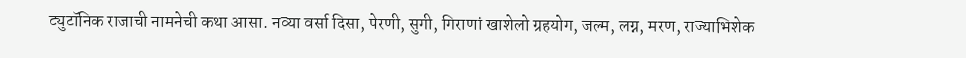ट्युटॉनिक राजाची नामनेची कथा आसा. नव्या वर्सा दिसा, पेरणी, सुगी, गिराणां खाशेलो ग्रहयोग, जल्म, लग्न, मरण, राज्याभिशेक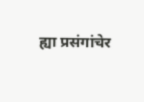ह्या प्रसंगांचेर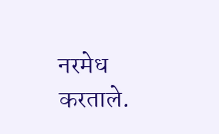नरमेध करताले.